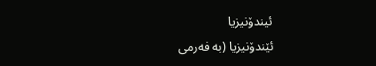ئیندۆنیزیا
ئێندۆنیزیا (بە فەرمى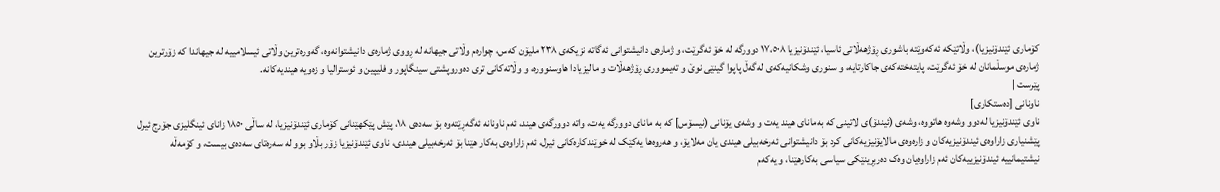کۆمارى ئێندۆنیزیا)، وڵاتێکە ئەکەوێتە باشورى ڕۆژهەڵاتى ئاسیا، ئێندۆنیزیا ١٧،٥٠٨ دوورگە لە خۆ ئەگرێت، و ژمارەى دانیشتوانى ئەگاتە نزیکەى ٢٣٨ ملیۆن کەس، چوارەم وڵاتى جیهانە لە ڕووى ژمارەى دانیشتوانەوە، گەورەترین وڵاتى ئیسلامییە لە جیهاندا کە زۆرترین ژمارەى موسڵمانان لە خۆ ئەگرێت، پایتەختەکەى جاکارتایە، و سنورى وشکانیەکەى لەگەڵ پاپوا گینێی نوێ و تەیموورى ڕۆژهەڵات و مالیزیادا هاوسنوورە، و وڵاتەکانى ترى دەوروپشتى سینگاپور و فلیپین و ئوسترالیا و زەویە هیندیەکانە.
پێرست |
ناونانى [دەستکاری]
ناوى ئێندۆنیزیا لەدوو وشەوە هاتووە، وشەى (ئیندۆ)ى لاتینى کە بەماناى هیند یەت و وشەى یۆنانى (نیسۆس] کە بە ماناى دوورگە یەت، واتە دوورگەى هیند، ئەم ناونانە ئەگەڕێتەوە بۆ سەدەى ١٨، پێش پێکهێنانى کۆمارى ئێندۆنیزیا، لە ساڵى ١٨٥٠ زاناى ئینگلیزى جۆرج ئیرل پێشنیارى زاراوەى ئیندۆنیزیەکان و زارەوەى مالایۆنیزیەکانى کرد بۆ دانیشتوانى ئەرخەبیلى هیندى یان مەلایۆ، و هەروەها یەکێک لە خوێندکارەکانى ئیرل، ئەم زاراوەى بەکار هێنا بۆ ئەرخەبیلى هیندى، ناوى ئێندۆنیزیا زۆر بڵاو بوو لە سەرەتاى سەدەى بیست، و کۆمەڵە نیشتیمانییە ئیندۆنیزییەکان ئەم زاراوەیان وەک دەربڕینێکی سیاسی بەکارهێنا، و یەکەم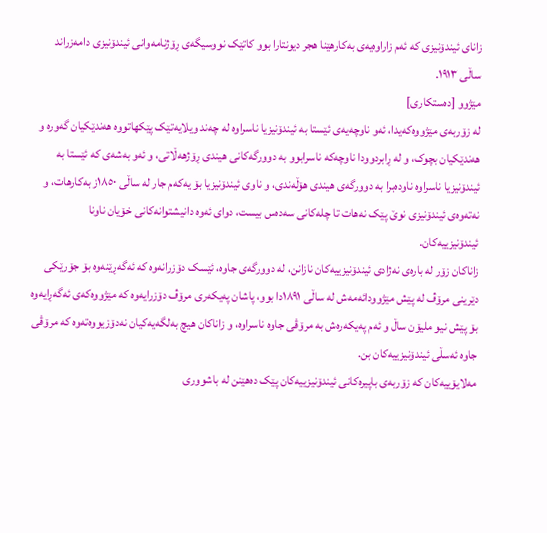زانای ئیندۆنیزی کە ئەم زاراوەیەی بەکارهێنا هجر دیونتارا بوو کاتێک نووسیگەی ڕۆژنامەوانی ئیندۆنیزی دامەزراند ساڵی ١٩١٣.
مێژوو [دەستکاری]
لە زۆربەی مێژووەکەیدا، ئەو ناوچەیەی ئێستا بە ئیندۆنیزیا ناسراوە لە چەند ویلایەتێک پێکهاتووە هەندێکیان گەورە و هەندێکیان بچوک، و لە ڕابردوودا ناوچەکە ناسرابوو بە دوورگەکانی هیندی ڕۆژهەڵاتی، و ئەو بەشەی کە ئێستا بە ئیندۆنیزیا ناسراوە ناودەبرا بە دوورگەی هیندی هۆڵەندی، و ناوی ئیندۆنیزیا بۆ یەکەم جار لە ساڵی ١٨٥٠ز بەکارهات، و نەتەوەی ئیندۆنیزی نوێ پێک نەهات تا چلەکانی سەدەس بیست، دوای ئەوە دانیشتوانەکانی خۆیان ناونا ئیندۆنیزییەکان.
زاناکان زۆر لە بارەی نەژادی ئیندۆنیزییەکان نازانن، لە دوورگەی جاوە، ئێسک دۆزرانەوە کە ئەگەڕێنەوە بۆ جۆرێکی دێرینی مرۆڤ لە پێش مێژوودائەمەش لە ساڵی ١٨٩١دا بوو، پاشان پەیکەری مرۆڤ دۆزرایەوە کە مێژووەکەی ئەگەڕایەوە بۆ پێش نیو ملیۆن ساڵ و ئەم پەیکەرەش بە مرۆڤی جاوە ناسراوە، و زاناکان هیچ بەلگەیەکیان نەدۆزیووەتەوە کە مرۆڤی جاوە ئەسڵی ئیندۆنیزییەکان بن.
مەلایۆییەکان کە زۆربەی باپیرەکانی ئیندۆنیزییەکان پێک دەهێنن لە باشووری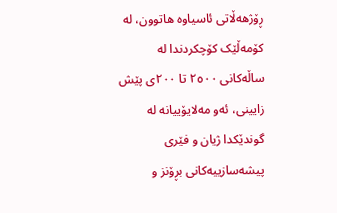ڕۆژهەڵاتی ئاسیاوە هاتوون، لە کۆمەڵێک کۆچکردندا لە ساڵەکانی ٢٥٠٠ تا ٢٠٠ی پێش زایینی، ئەو مەلایۆییانە لە گوندێکدا ژیان و فێری پیشەسازییەکانی بڕۆنز و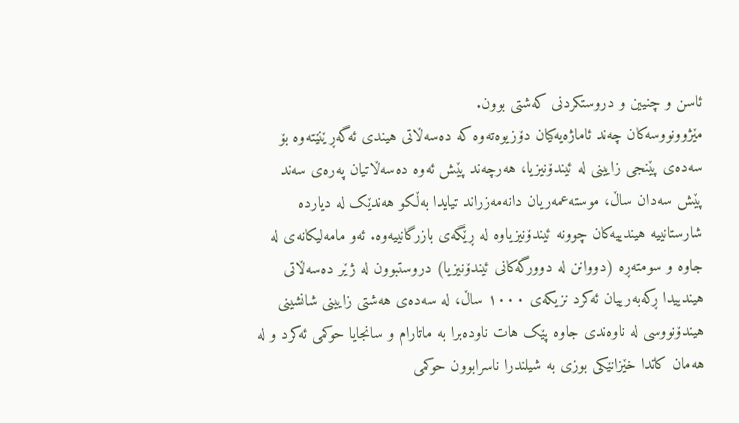ئاسن و چنیین و دروستکردنی کەشتی بوون.
مێژوونووسەکان چەند ئاماژەیەکیان دۆزیوەتەوە کە دەسەڵاتی هیندی ئەگەڕێنێتەوە بۆ سەدەی پێنجی زایینی لە ئیندۆنیزیا، هەرچەند پێش ئەوە دەسەڵاتیان پەرەی سەند پێش سەدان ساڵ، موستەعمەریان دانەمەزراند تیایدا بەڵکو هەندێک لە دیاردە شارستانییە هیندییەکان چوونە ئیندۆنیزیاوە لە ڕێگەی بازرگانییەوە. ئەو مامەلیکانەی لە جاوە و سومتەڕە (دووانن لە دوورگەکانی ئیندۆنیزیا) دروستبوون لە ژێر دەسەڵاتی هیندییدا ڕکەبەرییان ئەکرد نزیکەی ١٠٠٠ ساڵ، لە سەدەی هەشتی زایینی شانشینی هیندۆنووسی لە ناوەندی جاوە پێک هات ناودەبرا بە ماتارام و سانجایا حوکمی ئەکرد و لە هەمان کاتدا خێزانێکی بوزی بە شیلندرا ناسرابوون حوکمی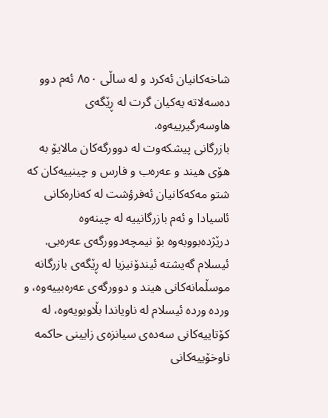شاخەکانیان ئەکرد و لە ساڵی ٨٥٠ ئەم دوو دەسەلاتە یەکیان گرت لە ڕێگەی هاوسەرگیرییەوە.
بازرگانی پیشکەوت لە دوورگەکان مالایۆ بە هۆی هیند و عەرەب و فارس و چینییەکان کە شتو مەکەکانیان ئەفرؤشت لە کەنارەکانی ئاسیادا و ئەم بازرگانییە لە چینەوە درێژدەبووبەوە بۆ نیمچەدوورگەی عەرەبی.
ئیسلام گەیشتە ئیندۆنیزیا لە ڕێگەی بازرگانە موسڵمانەکانی هیند و دوورگەی عەرەبییەوە، و وردە وردە ئیسلام لە ناویاندا بڵاوبویەوە، لە کۆتاییەکانی سەدەی سیانزەی زایینی حاکمە ناوخۆییەکانی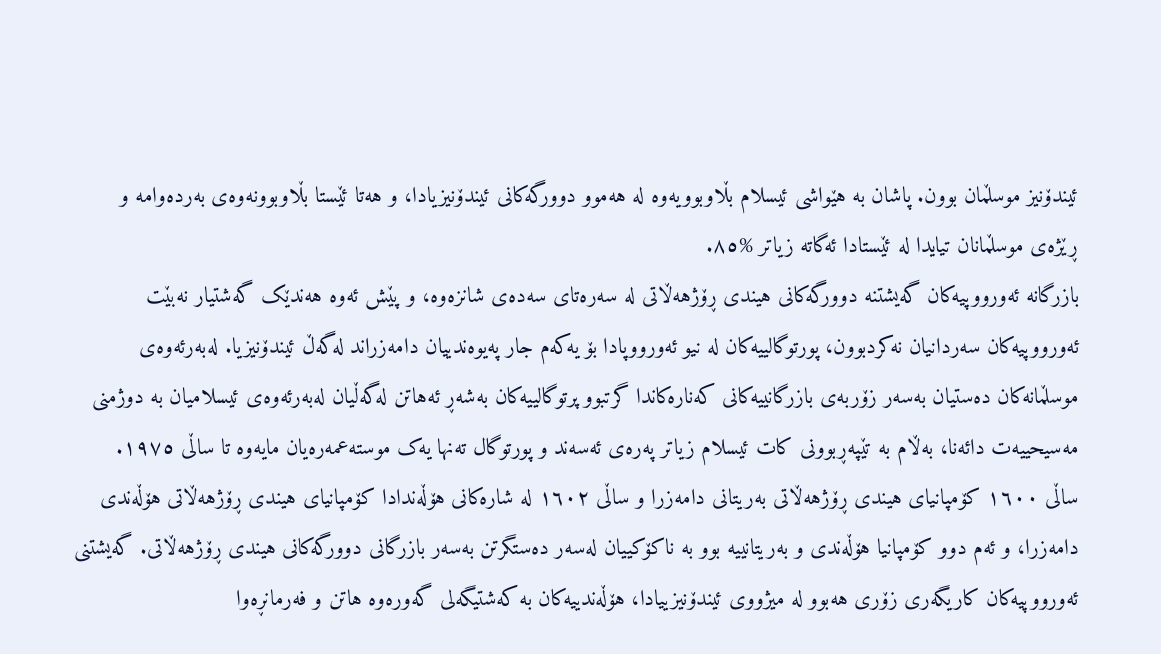ئیندۆنیز موسڵمان بوون. پاشان بە هێواشی ئیسلام بڵاوبوویەوە لە هەموو دوورگەکانی ئیندۆنیزیادا، و هەتا ئێستا بڵاوبوونەوەی بەردەوامە و ڕێژەی موسڵمانان تیایدا لە ئێستادا ئەگاتە زیاتر %٨٥.
بازرگانە ئەورووپیەکان گەیشتنە دوورگەکانی هیندی ڕۆژهەڵاتی لە سەرەتای سەدەی شانزەوە، و پێش ئەوە هەندێک گەشتیار نەبێت ئەورووپیەکان سەردانیان نەکردبوون، پورتوگالییەکان لە نیو ئەورووپادا بۆ یەکەم جار پەیوەندییان دامەزراند لەگەڵ ئیندۆنیزیا. لەبەرئەوەی موسڵمانەکان دەستیان بەسەر زۆربەی بازرگانییەکانی کەنارەکاندا گرتبوو پرتوگالییەکان بەشەڕ ئەهاتن لەگەڵیان لەبەرئەوەی ئیسلامیان بە دوژمنی مەسیحییەت دائەنا، بەڵام بە تێپەڕبوونی کات ئیسلام زیاتر پەرەی ئەسەند و پورتوگال تەنها یەک موستەعمەرەیان مایەوە تا ساڵی ١٩٧٥.
ساڵی ١٦٠٠ کۆمپانیای هیندی ڕۆژهەڵاتی بەریتانی دامەزرا و ساڵی ١٦٠٢ لە شارەکانی هۆڵەندادا کۆمپانیای هیندی ڕۆژهەڵاتی هۆڵەندی دامەزرا، و ئەم دوو کۆمپانیا هۆڵەندی و بەریتانییە بوو بە ناکۆکییان لەسەر دەستگرتن بەسەر بازرگانی دوورگەکانی هیندی ڕۆژهەڵاتی. گەیشتنی ئەورووپیەکان کاریگەری زۆری هەبوو لە میژووی ئیندۆنیزییادا، هۆڵەندییەکان بە کەشتیگەلی گەورەوە هاتن و فەرمانڕەوا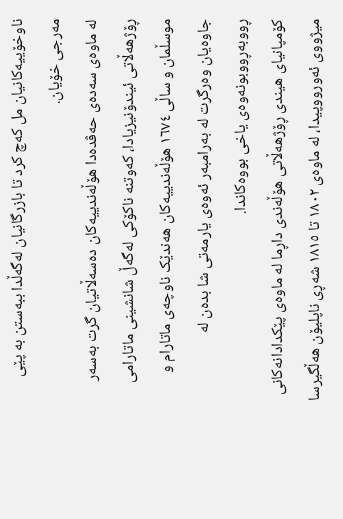ناوخۆییەکانیان مل کەچ کرد تا بازرگانیان لەگەڵدا ببەستن بە پێی مەرجی خۆیان.
لە ماوەی سەدەی حەڤدەدا هۆڵەندییەکان دەسەڵاتیان گرت بەسەر ڕۆژهەڵاتی ئیندۆنیزیادا، کەوتنە ناکۆکی لەگەڵ شانشینی ماتارامی موسڵمان و ساڵی ١٦٧٤ هۆڵەندییەکان هەندێک ناوچەی ماتارام و جاوەیان وەرگرت لە بەرامبەر ئەوەی یارمەتی شا بدەن لە ڕووبەڕووبونەوەی یاخی بووەکاندا.
کۆمپانیای هیندی ڕۆژهەڵاتی هۆڵەندی داڕما لە ماوەی پێکدادانەکانی میژووی ئەورووپیدا، لە ماوەی ١٨٠٢ تا ١٨١٥ شەڕی ناپلیۆن هەڵگیرسا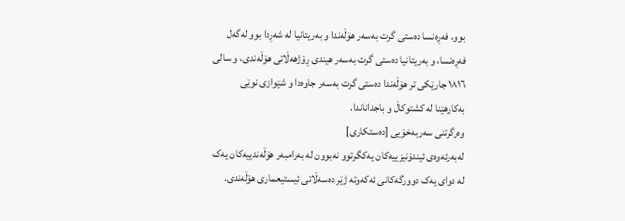بوو، فەڕەنسا دەستی گرت بەسەر هۆڵەندا و بەریتانیا لە شەڕدا بوو لەگەل فەڕەنسا، و بەریتانیا دەستی گرت بەسەر هیندی ڕۆژهەڵاتی هۆڵەندی، و سالی ١٨١٦ جارێکی تر هۆڵەندا دەستی گرت بەسەر جاوەدا و شێوازی نوێی بەکارهێنا لە کشتوکاڵ و باجداناندا.
وەرگرتنی سەربەخۆیی [دەستکاری]
لەبەرئەوەی ئیندۆنیزییەکان یەکگرتوو نەبوون لە بەرامبەر هۆڵەندییەکان یەک لە دوای یەک دوورگەکانی ئەکەوتە ژێر دەسەڵاتی ئیستیعماری هۆڵەندی.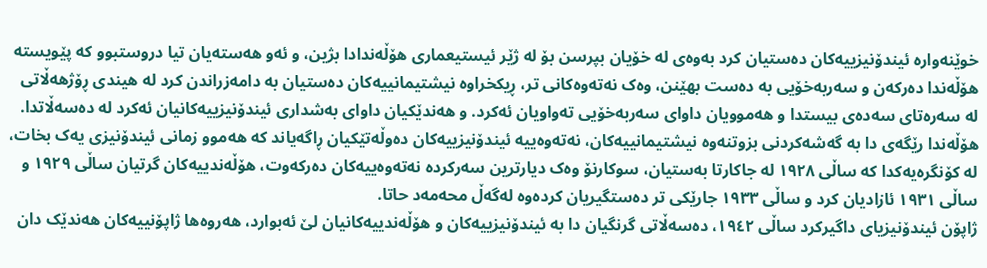خوێنەوارە ئیندۆنیزییەکان دەستیان کرد بەوەی لە خۆیان بپرسن بۆ لە ژێر ئیستیعماری هۆڵەندادا بژین، و ئەو هەستەیان تیا دروستبوو کە پێویستە هۆڵەندا دەرکەن و سەربەخۆیی بە دەست بهێنن، وەک نەتەوەکانی تر، ڕیکخراوە نیشتیمانییەکان دەستیان بە دامەزراندن کرد لە هیندی ڕۆژهەڵاتی لە سەرەتای سەدەی بیستدا و هەموویان داوای سەربەخۆیی تەواویان ئەکرد. و هەندێکیان داوای بەشداری ئیندۆنیزییەکانیان ئەکرد لە دەسەڵاتدا.
هۆڵەندا رێگەی دا بە گەشەکردنی بزوتنەوە نیشتیمانییەکان، نەتەوەییە ئیندۆنیزییەکان دەوڵەتێکیان ڕاگەیاند کە هەموو زمانی ئیندۆنیزی یەک بخات، لە کۆنگرەیەکدا کە ساڵی ١٩٢٨ لە جاکارتا بەستیان، سوکارنۆ وەک دیارترین سەرکردە نەتەوەییەکان دەرکەوت، هۆڵەندییەکان گرتیان ساڵی ١٩٢٩ و ساڵی ١٩٣١ ئازادیان کرد و ساڵی ١٩٣٣ جارێکی تر دەستگیریان کردەوە لەگەڵ محەمەد حاتا.
ژاپۆن ئیندۆنیزیای داگیرکرد ساڵی ١٩٤٢، دەسەڵاتی گرنگیان دا بە ئیندۆنیزییەکان و هۆڵەندییەکانیان لێ ئەبوارد، هەروەها ژاپۆنییەکان هەندێک دان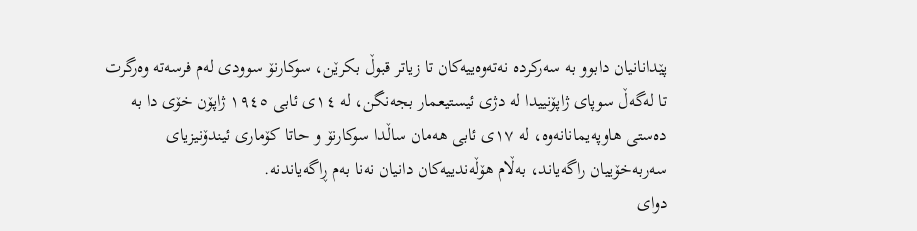پێدانانیان دابوو بە سەرکردە نەتەوەییەکان تا زیاتر قبوڵ بکرێن، سوکارنۆ سوودی لەم فرسەتە وەرگرت تا لەگەڵ سوپای ژاپۆنییدا لە دژی ئیستیعمار بجەنگن، لە ١٤ی ئابی ١٩٤٥ ژاپۆن خۆی دا بە دەستی هاوپەیمانانەوە، لە ١٧ی ئابی هەمان ساڵدا سوکارنۆ و حاتا کۆماری ئیندۆنیزیای سەربەخۆییان راگەیاند، بەڵام هۆڵەندییەکان دانیان نەنا بەم ڕاگەیاندنە.
دوای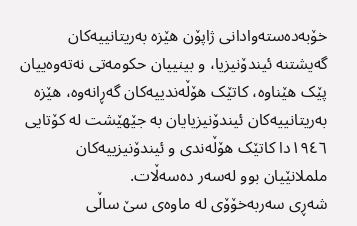خۆبەدەستەوادانی ژاپۆن هێزە بەریتانییەکان گەیشتنە ئیندۆنیزیا، و بینییان حکومەتی نەتەوەییان پێک هێناوە، کاتێک هۆڵەندییەکان گەڕانەوە، هێزە بەریتانییەکان ئیندۆنیزیایان بە جێهێشت لە کۆتایی ١٩٤٦دا کاتێک هۆڵەندی و ئیندۆنیزییەکان ململانێیان بوو لەسەر دەسەڵات.
شەڕی سەربەخۆۆی لە ماوەی سێ ساڵی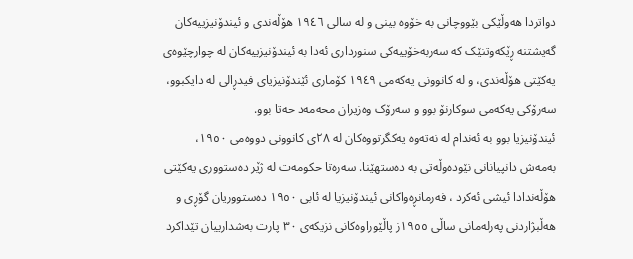دواتردا هەوڵێکی بێووچانی بە خۆوە بینی و لە سالی ١٩٤٦ هۆڵەندی و ئیندۆنیزییەکان گەیشتنە ڕێکەوتنێک کە سەربەخۆییەکی سنورداری ئەدا بە ئیندۆنیزییەکان لە چوارچێوەی یەکێتی هۆڵەندی، و لە کانوونی یەکەمی ١٩٤٩ کۆماری ئێندۆنیزیای فیدڕالی لە دایکبوو، سەرۆکی یەکەمی سوکارنۆ بوو و سەرۆک وەزیران محەمەد حەتا بوو.
ئیندۆنیزیا بوو بە ئەندام لە نەتەوە یەکگرتووەکان لە ٢٨ی کانوونی دووەمی ١٩٥٠، بەمەش دانپیانانی نێودەوڵەتی بە دەستهێنا. سەرەتا حکومەت لە ژێر دەستووری یەکێتی هۆڵەندادا ئیشی ئەکرد ، فەرمانڕەواکانی ئیندۆنیزیا لە ئابی ١٩٥٠ دەستووریان گۆڕی و هەڵبژاردنی پەرلەمانی ساڵی ١٩٥٥ز پاڵێوراوەکانی نزیکەی ٣٠ پارت بەشدارییان تێداکرد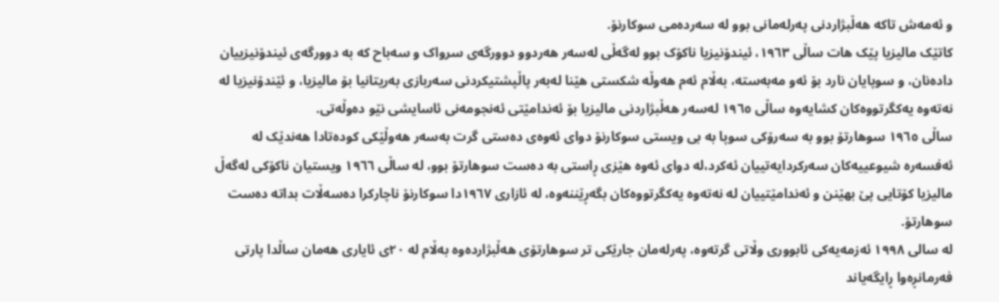و ئەمەش تاکە هەڵبژاردنی پەرلەمانی بوو لە سەردەمی سوکارنۆ.
کاتێک مالیزیا پێک هات ساڵی ١٩٦٣، ئیندۆنیزیا ناکۆک بوو لەگەڵی لەسەر هەردوو دوورگەی سرواک و سەباح کە بە دوورگەی ئیندۆنیزییان دادەنان، و سوپایان نارد بۆ ئەو مەبەستە، بەڵام ئەم هەوڵە شکستی هێنا لەبەر پاڵپشتیکردنی سەربازی بەریتانیا بۆ مالیزیا، و ئێندۆنیزیا لە نەتەوە یەکگرتووەکان کشایەوە ساڵی ١٩٦٥ لەسەر هەڵبژاردنی مالیزیا بۆ ئەندامێتی ئەنجومەنی ئاسایشی نێو دەوڵەتی.
ساڵی ١٩٦٥ سوهارتۆ بوو بە سەرۆکی سوپا بە بی ویستی سوکارنۆ دوای ئەوەی دەستی گرت بەسەر هەوڵێکی کودەتادا هەندێک لە ئەفسەرە شیوعییەکان سەرکردایەتییان ئەکرد،لە دوای ئەوە هێزی ڕاستی بە دەست سوهارتۆ بوو، لە ساڵی ١٩٦٦ ویستیان ناکۆکی لەگەڵ مالیزیا کۆتایی پێ بهێنن و ئەندامێتییان لە نەتەوە یەکگرتووەکان بگەڕێننەوە، لە ئازاری ١٩٦٧دا سوکارنۆ ناچارکرا دەسەڵات بداتە دەست سوهارتۆ.
لە سالی ١٩٩٨ ئەزمەیەکی ئابووری وڵاتی گرتەوە، پەرلەمان جارێکی تر سوهارتۆی هەڵبژاردەوە بەڵام لە ٢٠ی ئایاری هەمان ساڵدا پارتی فەرمانڕەوا ڕایگەیاند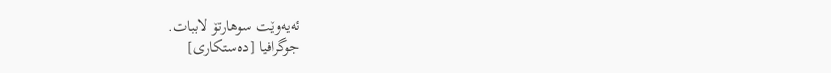ئەیەوێت سوهارتۆ لاببات.
جوگرافیا [دەستکاری]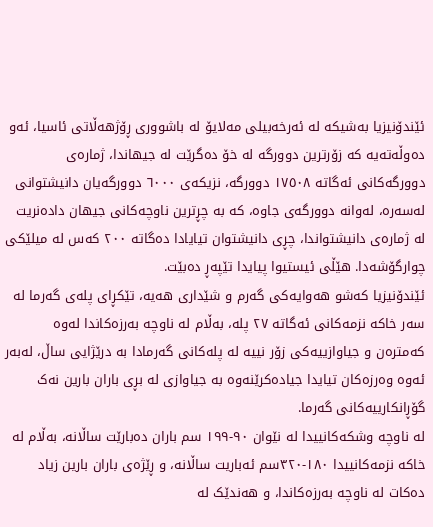ئێندۆنیزیا بەشیکە لە ئەرخەبیلی مەلایۆ لە باشووری ڕۆژهەڵاتی ئاسیا، ئەو دەوڵەتەیە کە زۆرترین دوورگە لە خۆ دەگرێت لە جیهاندا، ژمارەی دوورگەکانی ئەگاتە ١٧٥٠٨ دوورگە، نزیکەی ٦٠٠٠ دوورگەیان دانیشتوانی لەسەرە، لەوانە دوورگەی جاوە، کە بە چڕترین ناوچەکانی جیهان دادەنریت لە ژمارەی دانیشتواندا، چڕی دانیشتوان تیایادا دەگاتە ٢٠٠ کەس لە میلێکی چوارگۆشەدا. هێڵی ئیستیوا پیایدا تێپەڕ دەبێت.
ئێندۆنیزیا کەشو هەوایەکی گەرم و شێداری هەیە، تێکڕای پلەی گەرما لە سەر خاکە نزمەکانی ئەگاتە ٢٧ پلە، بەڵام لە ناوچە بەرزەکاندا لەوە کەمترەن و جیاوازییەکی زۆر نییە لە پلەکانی گەرمادا بە درێژایی ساڵ، لەبەر ئەوە وەرزەکان تیایدا جیادەکرێنەوە بە جیاوازی لە بڕی باران بارین نەک گۆڕانکارییەکانی گەرما.
لە ناوچە وشکەکانییدا لە نێوان ٩٠-١٩٩ سم باران دەبارێت ساڵانە، بەڵام لە خاکە نزمەکانییدا ١٨٠-٣٢٠سم ئەباریت ساڵانە، و ڕێژەی باران بارین زیاد دەکات لە ناوچە بەرزەکاندا، و هەندێک لە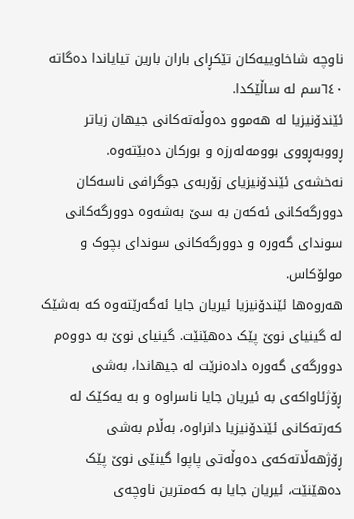ناوچە شاخاوییەکان تێکڕای باران بارین تیایاندا دەگاتە ٦٤٠سم لە ساڵێکدا.
ئێندۆنیزیا لە هەموو دەوڵەتەکانی جیهان زیاتر ڕووبەڕووی بوومەلەرزە و بورکان دەبێتەوە.
نەخشەی ئێندۆنیزیای زۆربەی جوگرافی ناسەکان دوورگەکانی ئەکەن بە سێ بەشەوە دوورگەکانی سوندای گەورە و دوورگەکانی سوندای بچوک و مولۆکاس.
هەروەها ئێندۆنیزیا ئیریان جایا ئەگەرێتەوە کە بەشێک لە گینیای نوێ پێک دەهێنێت. گینیای نوێ بە دووەم دوورگەی گەورە دادەنرێت لە جیهاندا، بەشی ڕۆژئاواکەی بە ئیریان جایا ناسراوە و بە یەکێک لە کەرتەکانی ئێندۆنیزیا دانراوە، بەڵام بەشی ڕۆژهەڵاتەکەی دەوڵەتی پاپوا گینێی نوێ پێک دەهێنێت، ئیریان جایا بە کەمترین ناوچەی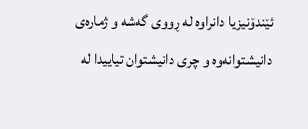ئێندۆنیزیا دانراوە لە ڕووی گەشە و ژمارەی دانیشتوانەوە و چری دانیشتوان تیاییدا لە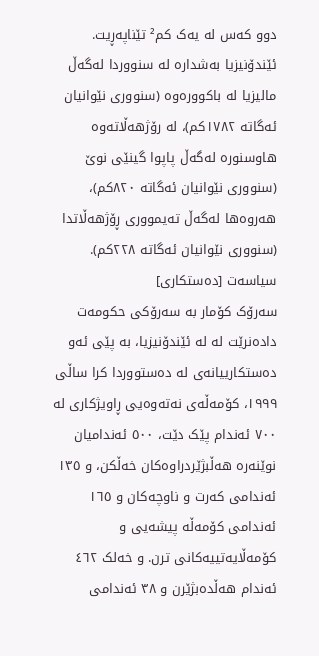دوو کەس لە یەک کم² تێناپەڕیت.
ئێندۆنیزیا بەشدارە لە سنووردا لەگەڵ مالیزیا لە باکوورەوە (سنووری نێوانیان ئەگاتە ١٧٨٢کم)، لە رۆژهەڵاتەوە هاوسنورە لەگەڵ پاپوا گینێی نوێ (سنووری نێوانیان ئەگاتە ٨٢٠کم)، هەروەها لەگەڵ تەیمووری ڕۆژهەڵاتدا (سنووری نێوانیان ئەگاتە ٢٢٨کم).
سیاسەت [دەستکاری]
سەرۆک کۆمار بە سەرۆکی حکومەت دادەنرێت لە لە ئێندۆنیزیا، بە پێی ئەو دەستکارییانەی لە دەستووردا کرا ساڵی ١٩٩٩، کۆمەڵەی نەتەوەیی ڕاویژکاری لە ٧٠٠ ئەندام پێک دێت، ٥٠٠ ئەندامیان نوێنەرە هەڵبژێردراوەکان خەڵکن، و ١٣٥ ئەندامی کەرت و ناوچەکان و ١٦٥ ئەندامی کۆمەڵە پیشەیی و کۆمەڵایەتییەکانی ترن. و خەلک ٤٦٢ ئەندام هەڵدەبژێرن و ٣٨ ئەندامی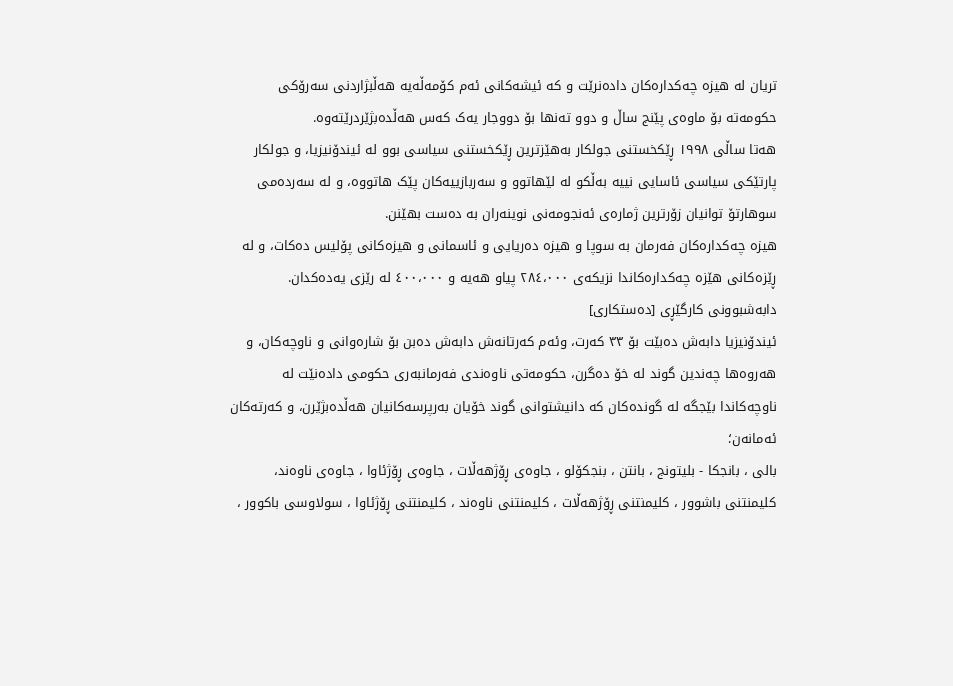تریان لە هیزە چەکدارەکان دادەنرێت و کە ئیشەکانی ئەم کۆمەڵەیە هەڵبژاردنی سەرۆکی حکومەتە بۆ ماوەی پێنج ساڵ و دوو تەنها بۆ دووجار یەک کەس هەڵدەبژێردرێتەوە.
هەتا ساڵی ١٩٩٨ ڕێکخستنی جولکار بەهێزترین ڕێکخستنی سیاسی بوو لە ئیندۆنیزیا، و جولکار پارتێکی سیاسی ئاسایی نییە بەڵکو لە لێهاتوو و سەربازییەکان پێک هاتووە، و لە سەردەمی سوهارتۆ توانیان زۆرترین ژمارەی ئەنجومەنی نوینەران بە دەست بهێنن.
هیزە چەکدارەکان فەرمان بە سوپا و هیزە دەریایی و ئاسمانی و هیزەکانی پۆلیس دەکات، و لە ڕێزەکانی هێزە چەکدارەکاندا نزیکەی ٢٨٤،٠٠٠ پیاو هەیە و ٤٠٠،٠٠٠ لە رێزی یەدەکدان.
دابەشبوونی کارگێڕی [دەستکاری]
ئیندۆنیزیا دابەش دەبێت بۆ ٣٣ کەرت، وئەم کەرتانەش دابەش دەبن بۆ شارەوانی و ناوچەکان، و هەروەها چەندین گوند لە خۆ دەگرن، حکومەتی ناوەندی فەرمانبەری حکومی دادەنێت لە ناوچەکاندا بێجگە لە گوندەکان کە دانیشتوانی گوند خۆیان بەرپرسەکانیان هەڵدەبژێرن، و کەرتەکان ئەمانەن؛
بالی ، بانجکا - بلیتونج ، بانتن ، بنجکۆلو ، جاوەی ڕۆژهەڵات ، جاوەی ڕۆژئاوا ، جاوەی ناوەند، کلیمنتنی باشوور ، کلیمنتنی ڕۆژهەڵات ، کلیمنتنی ناوەند ، کلیمنتنی ڕۆژئاوا ، سولاوسی باکوور ،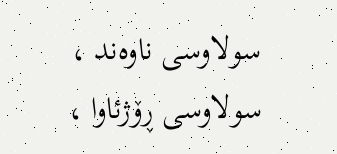سولاوسی ناوەند ، سولاوسی ڕۆژئاوا ،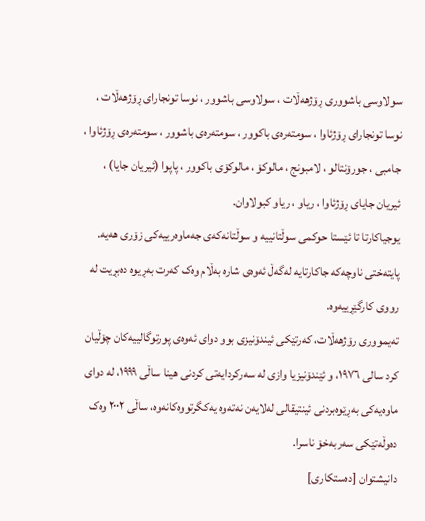سولاوسی باشووری ڕۆژهەڵات ، سولاوسی باشوور ، نوسا تونجارای ڕۆژهەڵات ، نوسا تونجارای ڕۆژئاوا ، سومتەرەی باکوور ، سومتەرەی باشوور ، سومتەرەی ڕۆژئاوا ، جامبی ، جورۆنتالو ، لامبونج ، مالوکۆ ، مالوکۆی باکوور ، پاپوا (ئیریان جایا) ، ئیریان جایای ڕۆژئاوا ، ریاو ، ریاو کبولاوان.
یوجیاکارتا تا ئێستا حوکمی سوڵتانییە و سوڵتانەکەی جەماوەرییەکی زۆری هەیە.
پایتەختی ناوچەکە جاکارتایە لەگەڵ ئەوەی شارە بەڵام وەک کەرت بەڕیوە دەبڕیت لە رووی کارگێڕییەوە.
تەیمووری رۆژهەڵات، کەرتێکی ئیندۆنیزی بوو دوای ئەوەی پورتوگالییەکان چۆڵیان کرد سالی ١٩٧٦، و ئێندۆنیزیا وازی لە سەرکردایەتی کردنی هینا ساڵی ١٩٩٩، لە دوای ماوەیەکی بەڕێوەبردنی ئینتیقالی لەلایەن نەتەوە یەکگرتووەکانەوە، ساڵی ٢٠٠٢ وەک دەوڵەتێکی سەربەخۆ ناسرا.
دانیشتوان [دەستکاری]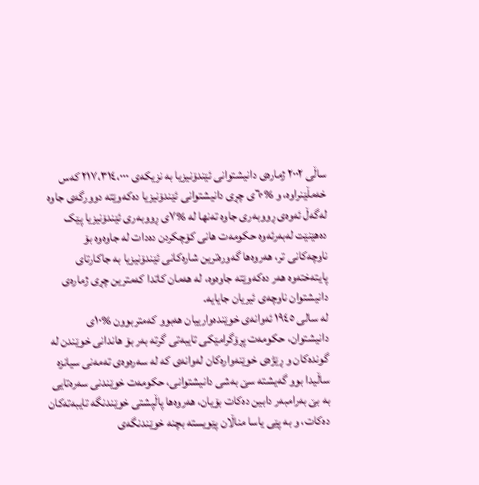ساڵی ٢٠٠٢ ژمارەی دانیشتوانی ئێندۆنیزیا بە نزیکەی ٢١٧،٣١٤،٠٠٠ کەس خەمڵێنراوە، و %٦٠ی چڕی دانیشتوانی ئێندۆنیزیا دەکەوێتە دوورگەی جاوە لەگەڵ ئەوەی ڕووبەری جاوە تەنها لە %٧ی ڕووبەری ئێندۆنیزیا پێک دەهێنێت لەبەرئەوە حکومەت هانی کۆچکردن دەدات لە جاوەوە بۆ ناوچەکانی تر، هەروەها گەورەترین شارەکانی ئێندۆنیزیا بە جاکارتای پایتەختەوە هەر دەکەوێتە جاوەوە، لە هەمان کاتدا کەمترین چڕی ژمارەی دانیشتوان ناوچەی ئیریان جایایە.
لە سالی ١٩٤٥ ئەوانەی خوێندەوارییان هەبوو کەمتربوون %١٠ی دانیشتوان، حکومەت پڕۆگرامێکی تایبەتی گرتە بەر بۆ هاندانی خوێندن لە گوندەکان و ڕێژەی خوێنەوارەکان لەوانەی کە لە سەرەوەی تەمەنی سیانزە ساڵیدا بوو گەیشتە سێ بەشی دانیشتوانی، حکومەت خوێندنی سەرەتایی بە بێ بەرامبەر دابین دەکات بۆیان، هەروەها پاڵپشتی خوێندنگە تایبەتەکان دەکات، و بە پێی یاسا مناڵان پێویستە بچنە خوێندنگەی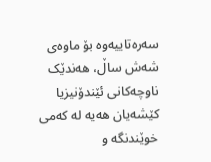سەرەتاییەوە بۆ ماوەی شەش ساڵ، هەندێک ناوچەکانی ئێندۆنیزیا کێشەیان هەیە لە کەمی خوێندنگە و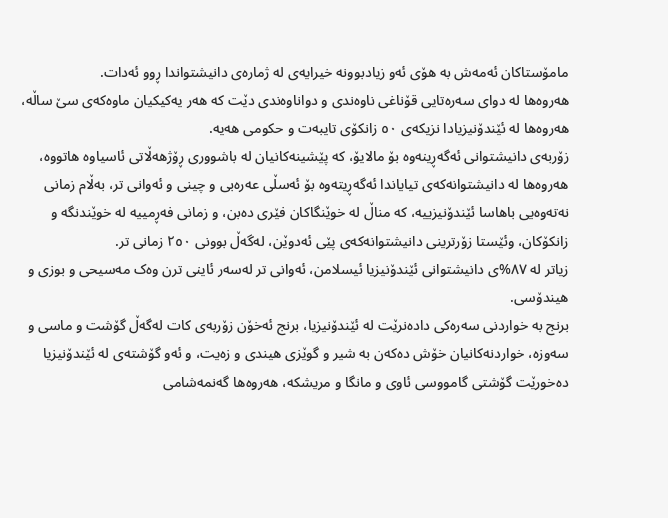مامۆستاکان ئەمەش بە هۆی ئەو زیادبوونە خیرایەی لە ژمارەی دانیشتواندا ڕوو ئەدات.
هەروەها لە دوای سەرەتایی قۆناغی ناوەندی و دواناوەندی دێت کە هەر یەکیکیان ماوەکەی سێ ساڵە، هەروەها لە ئێندۆنیزیادا نزیکەی ٥٠ زانکۆی تایبەت و حکومی هەیە.
زۆربەی دانیشتوانی ئەگەڕینەوە بۆ مالایۆ، کە پێشینەکانیان لە باشووری ڕۆژهەڵاتی ئاسیاوە هاتووە، هەروەها لە دانیشتوانەکەی تیایاندا ئەگەڕیتەوە بۆ ئەسڵی عەرەبی و چینی و ئەوانی تر، بەڵام زمانی نەتەوەیی باهاسا ئێندۆنیزییە، کە مناڵ لە خوێنگاکان فێری دەبن، و زمانی فەڕمییە لە خوێندنگە و زانکۆکان، وئێستا زۆرترینی دانیشتوانەکەی پێی ئەدوێن، لەگەڵ بوونی ٢٥٠ زمانی تر.
زیاتر لە ٨٧%ی دانیشتوانی ئێندۆنیزیا ئیسلامن، ئەوانی تر لەسەر ئاینی ترن وەک مەسیحی و بوزی و هیندۆسی.
برنج بە خواردنی سەرەکی دادەنرێت لە ئێندۆنیزیا، برنج ئەخۆن زۆربەی کات لەگەڵ گۆشت و ماسی و سەوزە، خواردنەکانیان خۆش دەکەن بە شیر و گوێزی هیندی و زەیت، و ئەو گۆشتەی لە ئێندۆنیزیا دەخورێت گۆشتی گامووسی ئاوی و مانگا و مریشکە، هەروەها گەنمەشامی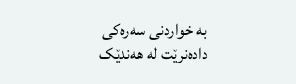بە خواردنی سەرەکی دادەنرێت لە هەندێک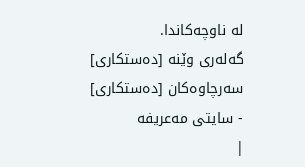لە ناوچەکاندا.
گەلەری وێنە [دەستکاری]
سەرچاوەکان [دەستکاری]
- سایتی مەعریفە
|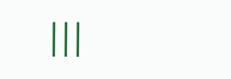|||